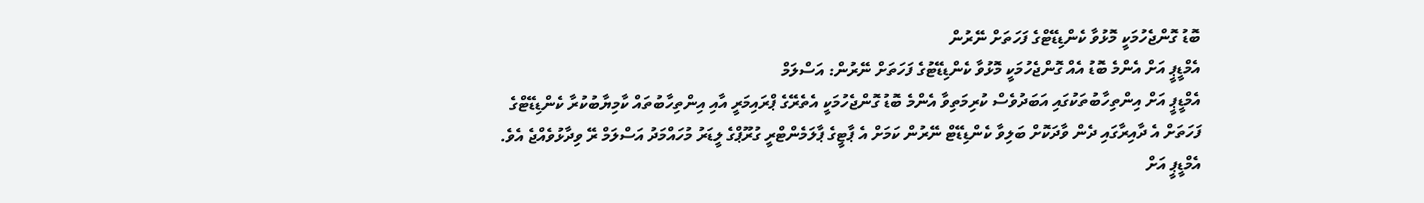ބޮޑު ގޮންޖެހުމަކީ މޮޅުވާ ކެންޑިޑޭޓްގެ ފަހަތަށް ނޭރުން
އެމްޑީޕީ އަށް އެންމެ ބޮޑު އެއް ގޮންޖެހުމަކީ މޮޅުވާ ކެންޑިޑޭޓުގެ ފަހަތަށް ނޭރުން: އަސްލަމް
އެމްޑީޕީ އަށް އިންތިހާބުތަކުގައި އަބަދުވެސް ކުރިމަތިވާ އެންމެ ބޮޑު ގޮންޖެހުމަކީ އެތެރޭގެ ޕްރައިމަރީ އާއި އިންތިހާބުތައް ކާމިޔާބުކުރާ ކެންޑިޑޭޓްގެ ފަހަތަށް އެ ދާއިރާގައި ދެން ވާދަކޮށް ބަލިވާ ކެންޑިޑޭޓް ނޭރުން ކަމަށް އެ ޕާޓީގެ ޕާލަމެންޓްރީ ގުރޫޕްގެ ލީޑަރު މުހައްމަދު އަސްލަމް ރޭ ވިދާޅުވެއްޖެ އެވެ.
އެމްޑީޕީ އަށް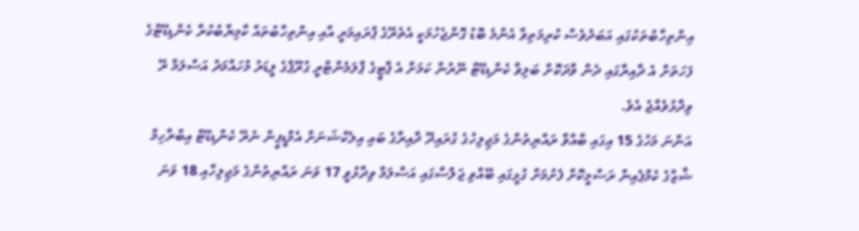އިންތިހާބުތަކުގައި އަބަދުވެސް ކުރިމަތިވާ އެންމެ ބޮޑު ގޮންޖެހުމަކީ އެތެރޭގެ ޕްރައިމަރީ އާއި އިންތިހާބުތައް ކާމިޔާބުކުރާ ކެންޑިޑޭޓްގެ ފަހަތަށް އެ ދާއިރާގައި ދެން ވާދަކޮށް ބަލިވާ ކެންޑިޑޭޓް ނޭރުން ކަމަށް އެ ޕާޓީގެ ޕާލަމެންޓްރީ ގުރޫޕްގެ ލީޑަރު މުހައްމަދު އަސްލަމް ރޭ ވިދާޅުވެއްޖެ އެވެ.
އަންނަ މަހުގެ 15 އިގައި ބާއްވާ ރައްޔިތުންގެ މަޖިލިހުގެ ގުރައިދޫ ދާއިރާގެ ބައި އިލެކްޝަނަށް އެމްޑީޕީން ނެރޭ ކެންޑިޑޭޓް އިބްރާހިމް ޝާޒްގެ ކެމްޕެއިން ރަސްމީކޮށް ފެށުމަށް ގުޅީގައި ބޭއްވި ޖަލްސާގައި އަސްލަމް ވިދާޅުވީ 17 ވަނަ ރައްޔިތުންގެ މަޖިލިހާއި 18 ވަނަ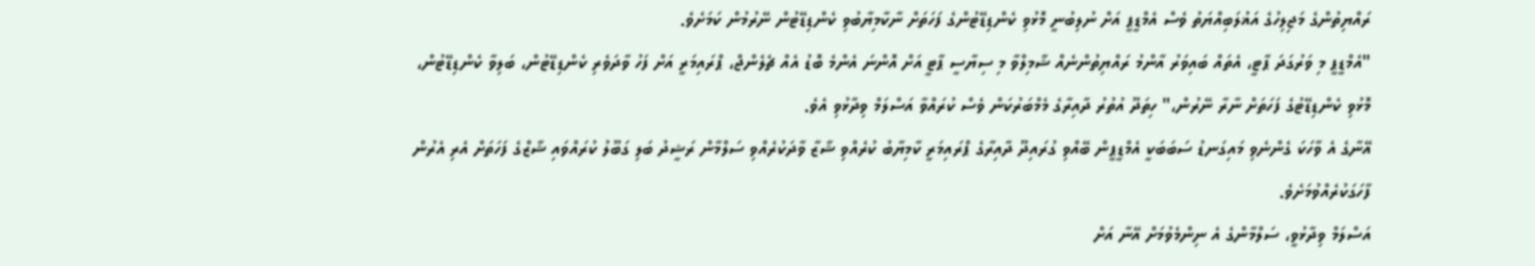ރައްޔިތުންގެ މަޖިލިހުގެ އަޣުލަބިއްޔަތު ވެސް އެމްޑީޕީ އަށް ނުލިބުނީ މޮޅުވި ކެންޑިޑޭޓުންގެ ފަހަތަށް ނާކާމިޔާބުވި ކެންޑިޑޭޓުން ނޭރުމުން ކަމަށެވެ.
"އެމްޑީޕީ މި ވަރުގަދަ ޕާޓީ، އެތައް ބައިވަރު އާންމު ރައްޔިތުންނެއް ޝާމިލްވާ މި ސިޔާސީ ޕާޓީ އަށް އޮންނަ އެންމެ ބޮޑު އެއް ޗެލެންޖް، ޕްރައިމަރީ އަށް ފަހު ވާދަވެރި ކެންޑިޑޭޓުން، ބަލިވާ ކެންޑިޑޭޓުން، މޮޅުވި ކެންޑިޑޭޓުގެ ފަހަތަށް ނާރާ ނޭރުން،" ހިތަދޫ އުތުރު ދާއިރާގެ މެމްބަރުކަން ވެސް ކުރައްވާ އަސްލަމް ވިދާޅުވި އެވެ.
އޭނާގެ އެ ވާހަކަ ގެންނެވި މައިގަނޑު ސަބަބަކީ އެމްޑީޕީން ބޭއްވި ގުރައިދޫ ދާއިރާގެ ޕްރައިމަރީ ކާމިޔާބު ކުރެއްވި ޝާޒާ ވާދަކުރެއްވި ސަލްމާން ރަޝީދު ބަލި ގަބޫލު ކުރައްވައި ޝާޒްގެ ފަހަތަށް އެރި އެރުން ފާހަގަކުރެއްވުމަށެވެ.
އަސްލަމް ވިދާޅުވީ، ސަލްމާންގެ އެ ނިންމެވުމަށް އޭނާ އަށް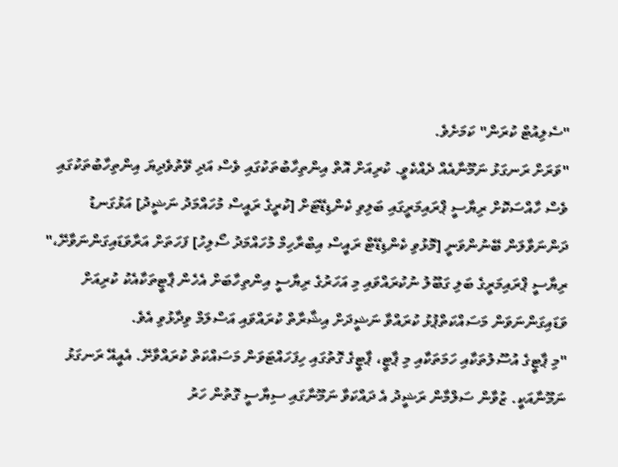"ސެލިއުޓް ކުރަން" ކަމަށެވެ.
"ވަރަށް ރަނގަޅު ނަމޫނާއެއް ދެއްކެވީ. ކުރިއަށް އޮތް އިންތިހާބުތަކުގައި ވެސް އަދި ވޭތުވެދިޔަ އިންތިހާބުތަކުގައި ވެސް ހާއްސަކޮށް ރިޔާސީ ޕްރައިމަރީގައި ބަލިވި ކެންޑިޑޭޓަށް [ކުރީގެ ރައީސް މުހައްމަދު ނަޝީދު] އަޅުގަނޑު ދަންނަވާލަން ބޭނުންވަނީ [މޮޅުވި ކެންޑިޑޭޓް ރައީސް އިބްރާހިމް މުހައްމަދު ސޯލިހު] ފަހަތަށް އަރާވަޑައިގަންނަވާށޭ،" ރިޔާސީ ޕްރައިމަރީގެ ބަލި ގަބޫލު ނުކުރައްވައި މި އަހަރުގެ ރިޔާސީ އިންތިހާބަށް އެހެން ޕާޓީތަކާއެކު ކުރިއަށް ވަޑައިގަންނަވަން މަސައްކަތްޕުޅު ކުރައްވާ ނަޝީދަށް އިޝާރާތް ކުރައްވައި އަސްލަމް ވިދާޅުވި އެވެ.
"މި ޕާޓީގެ އުސޫލުތަކާއި ހަމަތަކާއި މި ޕާޓީ، ޕާޓީގެ ގޮތުގައި ހިފަހައްޓަވަން މަސައްކަތް ކުރައްވާށޭ. އެއީއޭ ރަނގަޅު ނަމޫނާއަކީ. ޒުވާން ސަލްމާން ރަޝީދު އެ ދައްކަވާ ނަމޫނާގައި ސިޔާސީ ގޮތުން ހަރު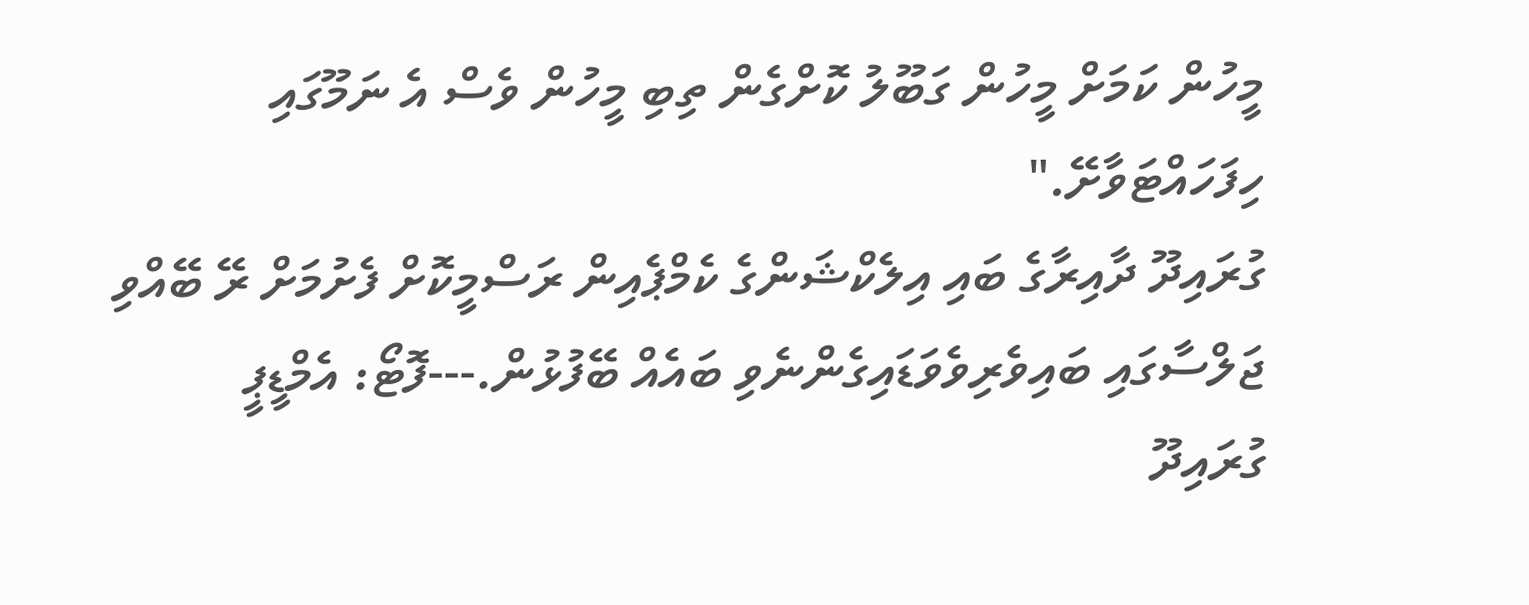މީހުން ކަމަށް މީހުން ގަބޫލު ކޮށްގެން ތިބި މީހުން ވެސް އެ ނަމޫގައި ހިފަހައްޓަވާށޭ."
ގުރައިދޫ ދާއިރާގެ ބައި އިލެކްޝަންގެ ކެމްޕެއިން ރަސްމީކޮށް ފެށުމަށް ރޭ ބޭއްވި ޖަލްސާގައި ބައިވެރިވެވަޑައިގެންނެވި ބައެއް ބޭފުޅުން.---ފޮޓޯ: އެމްޑީޕީ
ގުރައިދޫ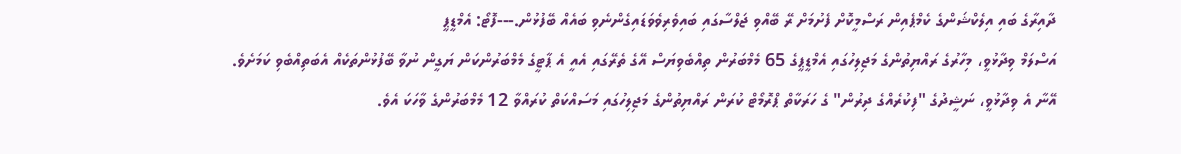ދާއިރާގެ ބައި އިލެކްޝަންގެ ކެމްޕެއިން ރަސްމީކޮށް ފެށުމަށް ރޭ ބޭއްވި ޖަލްސާގައި ބައިވެރިވެވަޑައިގެންނެވި ބައެއް ބޭފުޅުން.---ފޮޓޯ: އެމްޑީޕީ
އަސްލަމް ވިދާޅުވީ، މިހާރުގެ ރައްޔިތުންގެ މަޖިލިހުގައި އެމްޑީޕީގެ 65 މެމްބަރުން ތިއްބެވިޔަސް އޭގެ ތެރޭގައި އެއީ އެ ޕާޓީގެ މެމްބަރުންކަން ޔަގީން ނުވާ ބޭފުޅުންތަކެއް އެބަތިއްބެވި ކަމަށެވެ.
އޭނާ އެ ވިދާޅުވީ، ނަޝީދުގެ "ފިކުރެއްގެ ދިރުން" ގެ ހަރަކާތް ޕްރޮމޯޓް ކުރަން ރައްޔިތުންގެ މަޖިލިހުގައި މަސައްކަތް ކުރައްވާ 12 މެމްބަރުންގެ ވާހަކަ އެވެ.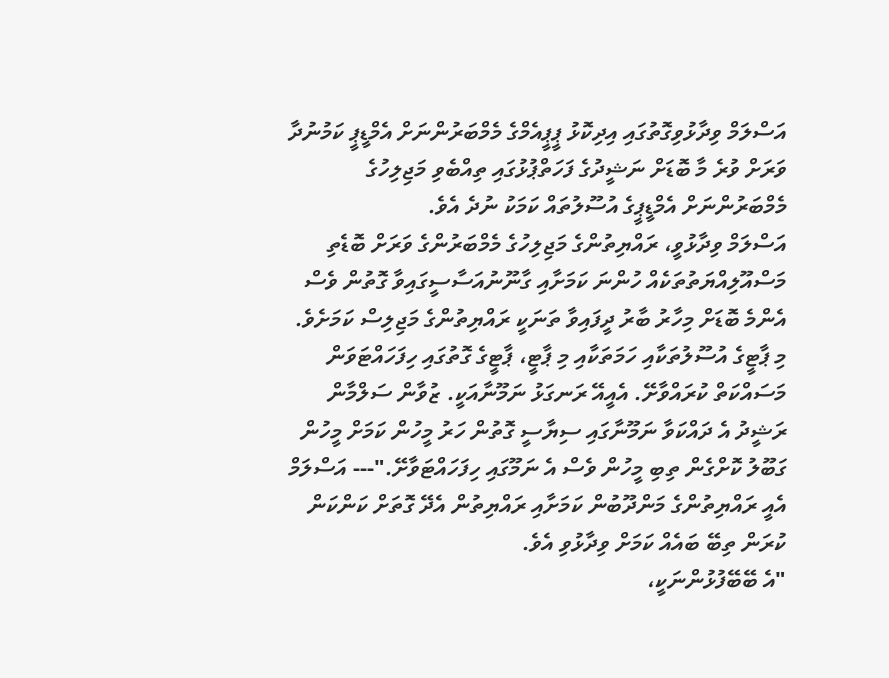އަސްލަމް ވިދާޅުވިގޮތުގައި އިދިކޮޅު ޕީޕީއެމްގެ މެމްބަރުންނަށް އެމްޑީޕީ ކަމުނުދާ ވަރަށް ވުރެ މާ ބޮޑަށް ނަޝީދުގެ ފަހަތްޕުޅުގައި ތިއްބެވި މަޖިލިހުގެ މެމްބަރުންނަށް އެމްޑީޕީގެ އުސޫލުތައް ކަމަކު ނުދެ އެވެ.
އަސްލަމް ވިދާޅުވީ، ރައްޔިތުންގެ މަޖިލިހުގެ މެމްބަރުންގެ ވަރަށް ބޮޑެތި މަސްއޫލިއްޔަތުތަކެއް ހުންނަ ކަމަށާއި ގާނޫނުއަސާސީގައިވާ ގޮތުން ވެސް އެންމެ ބޮޑަށް މިހާރު ބާރު ދީފައިވާ ތަނަކީ ރައްޔިތުންގެ މަޖިލިސް ކަމަށެވެ.
މި ޕާޓީގެ އުސޫލުތަކާއި ހަމަތަކާއި މި ޕާޓީ، ޕާޓީގެ ގޮތުގައި ހިފަހައްޓަވަން މަސައްކަތް ކުރައްވާށޭ. އެއީއޭ ރަނގަޅު ނަމޫނާއަކީ. ޒުވާން ސަލްމާން ރަޝީދު އެ ދައްކަވާ ނަމޫނާގައި ސިޔާސީ ގޮތުން ހަރު މީހުން ކަމަށް މީހުން ގަބޫލު ކޮށްގެން ތިބި މީހުން ވެސް އެ ނަމޫގައި ހިފަހައްޓަވާށޭ."--- އަސްލަމް
އެއީ ރައްޔިތުންގެ މަންދޫބުން ކަމަށާއި ރައްޔިތުން އެދޭ ގޮތަށް ކަންކަން ކުރަން ތިބޭ ބައެއް ކަމަށް ވިދާޅުވި އެވެ.
"އެ ބޭބޭފުޅުންނަކީ،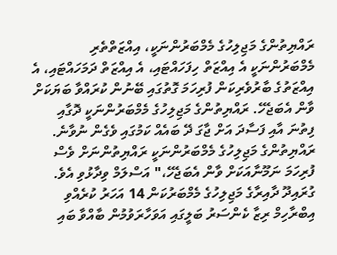ރައްޔިތުންގެ މަޖިލިހުގެ މެމްބަރުންނަކީ، އިއްޒަތްތެރި މެމްބަރުންނަކީ އެ އިއްޒަތް ހިފަހައްޓައި، އެ އިއްޒަތް ދަމަހައްޓައި، އެ އިއްޒަތުގެ ބާރުވެރިކަން ފުރިހަމަ ގޮތުގައި ބޭނުން ކުރައްވާ ބަޔަކަށް ވާން އެބަޖެހޭ. ރައްޔިތުންގެ މަޖިލިހުގެ މެމްބަރުންނަކީ ދޮގާއި ފިތުނަ އާއި ފަސާދަ އަށް ޖާގަ ދޭ ބައެއް ކަމުގައި ވެގެން ނުވާނެ. ރައްޔިތުންގެ މަޖިލިހުގެ މެމްބަރުންނަކީ ރައްޔިތުންނަށް ވެސް ފުރިހަމަ ނަމޫނާއަކަށް ވާން އެބަޖެހޭ،" އަސްލަމް ވިދާޅުވި އެވެ.
ގުރައިދޫ ދާއިރާގެ މަޖިލިހުގެ މެމްބަރުކަން 14 އަހަރު ކުރެއްވި އިބްރާހިމް ރިޒާ ކެންސަރު ބަލީގައި އަވަހާރަވުމުން ބާއްވާ ބައި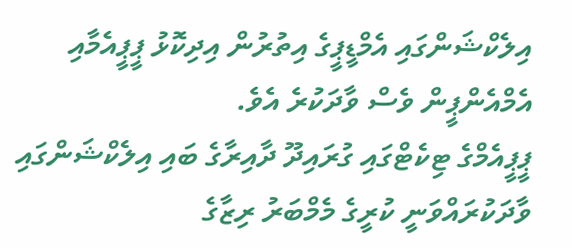އިލެކްޝަންގައި އެމްޑީޕީގެ އިތުރުން އިދިކޮޅު ޕީޕީއެމާއި އެމްއެންޕީން ވެސް ވާދަކުރެ އެވެ.
ޕީޕީއެމްގެ ޓިކެޓްގައި ގުރައިދޫ ދާއިރާގެ ބައި އިލެކްޝަންގައި ވާދަކުރައްވަނީ ކުރީގެ މެމްބަރު ރިޒާގެ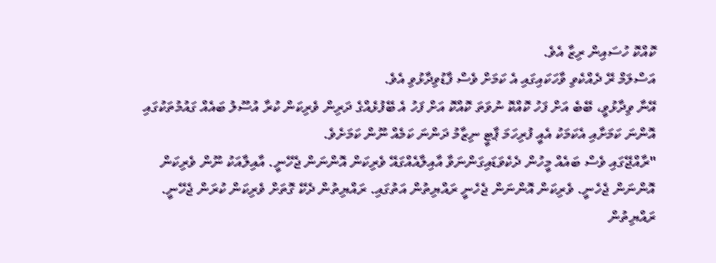ކޮއްކޮ ހުސައިން ރިޒާ އެވެ.
އަސްލަމް ރޭ ދެއްކެވި ވާހަކައިގައި އެ ކަމަށް ވެސް ފާޑުވިދާޅުވި އެވެ.
އޭނާ ވިދާޅުވީ، ބޭބެ އަށް ފަހު ކޮއްކޮ ނުވަތަ ކޮއްކޮ އަށް ފަހު އެ ބޭފުޅެއްގެ ދަރިން ވެރިކަން ކުރާ އުސޫލު ބައެއް ގައުމުތަކުގައި އޮންނަ ކަމަށާއި އެކަމަކު އެއީ ފުރިހަމަ ޕާޓީ ނިޒާމު ދަންނަ ކަމެއް ނޫން ކަމަށެވެ.
"ރާއްޖޭގައި ވެސް ބައެއް މީހުން ދެކެވަޑައިގަންނަވާ އާއިލާއެއްގައޭ ވެރިކަން އޮންނަން ޖެހޭނީ. އާއިލާއަކު ނޫން ވެރިކަން އޮންނަން ޖެހެނީ. ވެރިކަން އޮންނަން ޖެހެނީ ރައްޔިތުން އަތުގައި. ރައްޔިތުން ދެކޭ ގޮތަށް ވެރިކަން ކުރަން ޖެހޭނީ. ރައްޔިތުން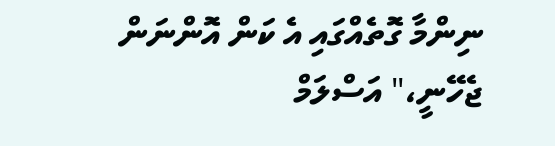ނިންމާ ގޮތެއްގައި އެ ކަން އޮންނަން ޖެހޭނީ،" އަސްލަމް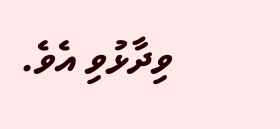ވިދާޅުވި އެވެ.